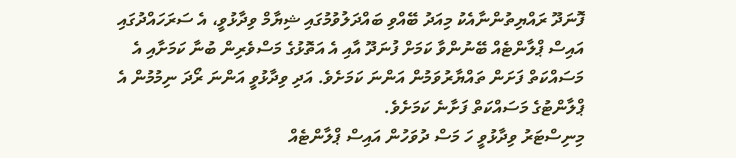ފޮނަދޫ ރައްޔިތުންނާއެކު މިއަދު ބޭއްވި ބައްދަލުވުމުގައި ޝިޔާމް ވިދާޅުވީ، އެ ސަރަހައްދުގައި އައިސް ޕްލާންޓެއް ބޭނުންވާ ކަމަށް ފުނަދޫ އާއި އެ އަތޮޅުގެ މަސްވެރިން ބުނާ ކަމަށާއި އެ މަސައްކަތް ފަށަން ތައްޔާރުވަމުން އަންނަ ކަމަށެވެ. އަދި ވިދާޅުވީ އަންނަ ރޯދަ ނިމުމުން އެ ޕްލާންޓުގެ މަސައްކަތް ފަށާނެ ކަމަށެވެ.
މިނިސްޓަރު ވިދާޅުވީ ހަ މަސް ދުވަހުން އައިސް ޕްލާންޓެއް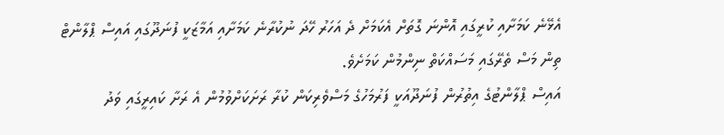އެޅޭނެ ކަމަށާއި ކުރީގައި އޮންނަ ގޮތަށް އެކަމަށް ދެ އަހަރު ހޭދަ ނުކުރާނެ ކަމަށާއި އަމާޒަކީ ފުނަދޫގައި އައިސް ޕްލާންޓް ތިން މަސް ތެރޭގައި މަސައްކަތް ނިންމުން ކަމަށެވެ.
އައިސް ޕްލާންޓުގެ އިތުރުން ފުނަދޫއަކީ ފަރުމަހުގެ މަސްވެރިކަން ކުރާ ރަށަކަށްވުމުން އެ ރަށާ ކައިރީގައި ވަދު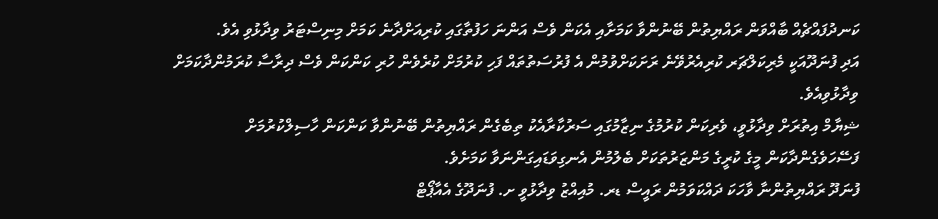ކަނދުފައްޗެއް ބާއްވަން ރައްޔިތުން ބޭނުންވާ ކަމަށާއި އެކަން ވެސް އަންނަ ހަފުތާގައި ކުރިއަށްދާނެ ކަމަށް މިނިސްޓަރު ވިދާޅުވި އެވެ.
އަދި ފުނަދޫއަކީ މެރިކަލްޗަރ ކުރިއެރުވޭނެ ރަށަކަށްވުމުން އެ ފުރުސަތުތައް ފަހި ކުރުމަށް ކުރެވެން ހުރި ކަންކަން ވެސް ދިރާސާ ކުރަމުންދާކަމަށް ވިދާޅުވިއެވެ.
ޝިޔާމް އިތުރަށް ވިދާޅުވީ، ވެރިކަން ކުރުމުގެ ނިޒާމުގައި ސަރުކާރާއެކު ތިބެގެން ރައްޔިތުން ބޭނުންވާ ކަންކަން ހާސިލްކުރުމަށް ފަސޭހަވެގެންދާކަން މީގެ ކުރީގެ މަންޒަރުތަކަށް ބެލުމުން އެނގިވަޑައިގަންނަވާ ކަމަށެވެ.
ފުނަދޫ ރައްޔިތުންނާ ވާހަކަ ދައްކަވަމުން ރައީސް ޑރ. މުއިއްޒު ވިދާޅުވީ ށ. ފުނަދޫގެ އެއާޕޯޓް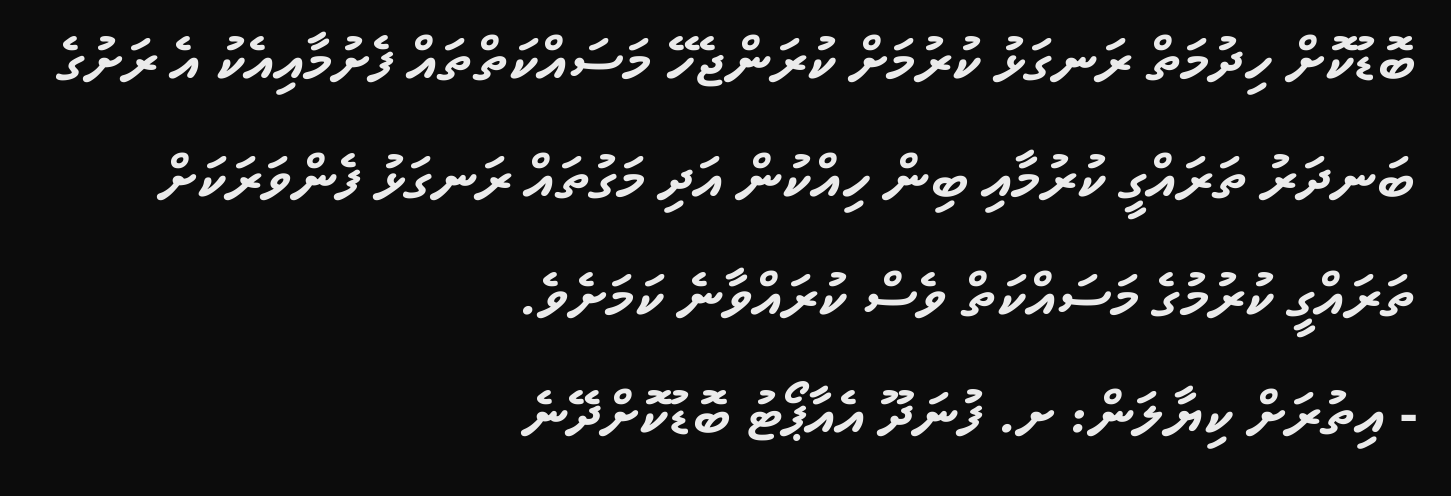ބޮޑުކޮށް ހިދުމަތް ރަނގަޅު ކުރުމަށް ކުރަންޖެހޭ މަސައްކަތްތައް ފެށުމާއިއެކު އެ ރަށުގެ ބަނދަރު ތަރައްގީ ކުރުމާއި ބިން ހިއްކުން އަދި މަގުތައް ރަނގަޅު ފެންވަރަކަށް ތަރައްގީ ކުރުމުގެ މަސައްކަތް ވެސް ކުރައްވާނެ ކަމަށެވެ.
- އިތުރަށް ކިޔާލަން: ށ. ފުނަދޫ އެއާޕޯޓު ބޮޑުކޮށްދޭނެ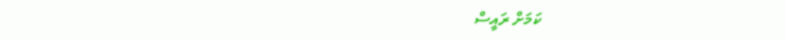ކަމަށް ރައީސް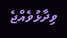ވިދާޅުވެއްޖެ